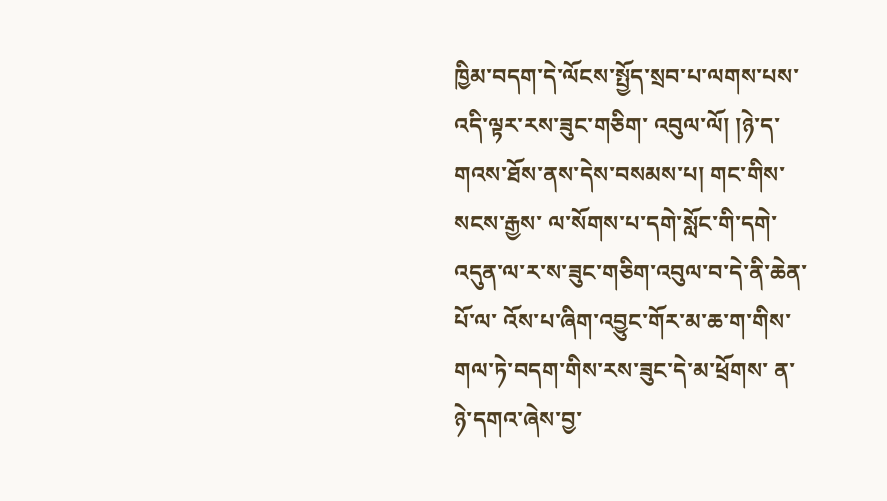ཁྱིམ་བདག་དེ་ལོངས་སྤྱོད་སྲབ་པ་ལགས་པས་འདི་ལྟར་རས་ཟུང་གཅིག་ འབུལ་ལོ། །ཉེ་ད་གའས་ཐོས་ནས་དེས་བསམས་པ། གང་གིས་སངས་རྒྱས་ ལ་སོགས་པ་དགེ་སློང་གི་དགེ་འདུན་ལ་ར་ས་ཟུང་གཅིག་འབུལ་བ་དེ་ནི་ཆེན་པོ་ལ་ འོས་པ་ཞིག་འབྱུང་གོར་མ་ཆ་ག་གིས་གལ་ཏེ་བདག་གིས་རས་ཟུང་དེ་མ་ཕྲོགས་ ན་ཉེ་དགའ་ཞེས་བྱ་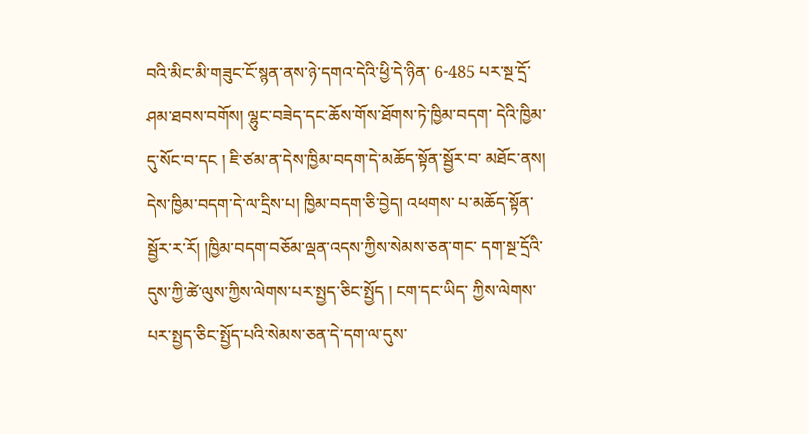བའི་མིང་མི་གཟུང་ངོ་སྙན་ནས་ཉེ་དགའ་དེའི་ཕྱི་དེ་ཉིན་ 6-485 པར་སྔ་དྲོ་ཤམ་ཐབས་བགོས། ལྷུང་བཟེད་དང་ཆོས་གོས་ཐོགས་ཏེ་ཁྱིམ་བདག་ དེའི་ཁྱིམ་དུ་སོང་བ་དང ། ཇི་ཙམ་ན་དེས་ཁྱིམ་བདག་དེ་མཆོད་སྟོན་སྦྱོར་བ་ མཐོང་ནས། དེས་ཁྱིམ་བདག་དེ་ལ་དྲིས་པ། ཁྱིམ་བདག་ཅི་བྱེད། འཕགས་ པ་མཆོད་སྟོན་སྦྱོར་ར་རོ། །ཁྱིམ་བདག་བཅོམ་ལྡན་འདས་ཀྱིས་སེམས་ཅན་གང་ དག་སྔ་དྲོའི་དུས་ཀྱི་ཚེ་ལུས་ཀྱིས་ལེགས་པར་སྤྱད་ཅིང་སྤྱོད ། ངག་དང་ཡིད་ ཀྱིས་ལེགས་པར་སྤྱད་ཅིང་སྤྱོད་པའི་སེམས་ཅན་དེ་དག་ལ་དུས་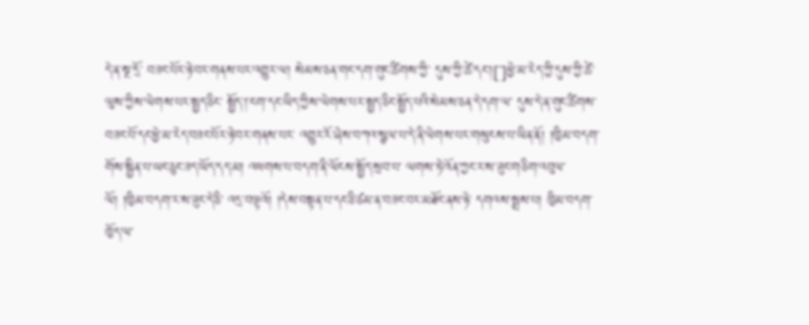དེ་ན་སྔ་དྲོ་ བཟང་པོར་ཉེ་བར་གནས་པར་འགྱུར་ལ། སེམས་ཅན་གང་དག་གུང་ཚིགས་ཀྱི་ དུས་ཀྱི་ཚེ་དང་།[་]ཕྱེ་མ་རེད་ཀྱི་དུས་ཀྱི་ཚེ་ལུས་ཀྱིས་ལེགས་པར་སྤྱད་ཅིང་ སྤྱོད་།་ངག་དང་ཡིད་ཀྱིས་ལེགས་པར་སྤྱད་ཅིང་སྤྱོད་པའི་སེམས་ཅན་དེ་དག་ལ་ དུས་དེ་ན་གུང་ཚིགས་བཟང་པོ་དང་ཕྱེ་མ་རེད་བཟང་པོར་ཉེ་བར་གནས་པར་ འགྱུར་རོ་ཞེས་བཀའ་སྩལ་པ་དེ་ནི་ལེགས་པར་གསུངས་པ་ཡིན་ནོ། །ཁྱིམ་བདག་ གོས་སྦྱིན་པ་ཡང་ཅུང་ཟད་ཡོད་དད་མ། འཕགས་པ་བདག་ནི་ལོངས་སྤྱོད་སྲབ་པ་ ལགས་ཏེ་འོན་ཀྱང་ར་ས་ཟུང་གཅིག་འབུལ་ལོ། །ཁྱིམ་བདག་ར་ས་ཟུང་དེ་ཅི་ འདྲ་བལྟའོ། །དེས་བསྟན་པ་དང་ཅི་ཙམ་ན་བཟང་བར་མཐོང་ནས་ཉེ་ དགའས་སྨྲས་པ། ཁྱིམ་བདག་ཁྱོད་ལ་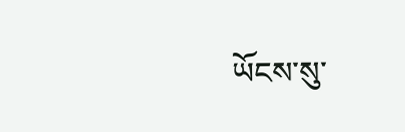ཡོངས་སུ་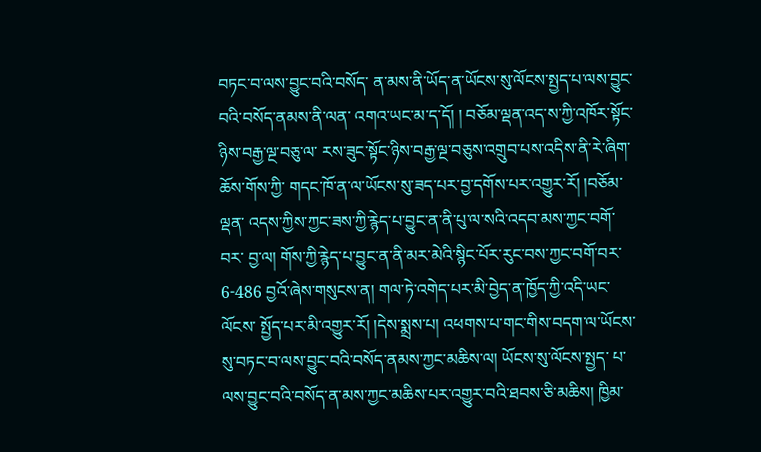བཏང་བ་ལས་བྱུང་བའི་བསོད་ ན་མས་ནི་ཡོད་ན་ཡོངས་སུ་ལོངས་སྤྱད་པ་ལས་བྱུང་བའི་བསོད་ནམས་ནི་ལན་ འགའ་ཡང་མ་ད་དོ། ། བཅོམ་ལྡན་འད་ས་ཀྱི་འཁོར་སྟོང་ཉིས་བརྒྱ་ལྔ་བཅུ་ལ་ རས་ཟུང་སྟོང་ཉིས་བརྒྱ་ལྔ་བཅུས་འགྲུབ་པས་འདིས་ནི་རེ་ཞིག་ཆོས་གོས་ཀྱི་ གདང་ཁོ་ན་ལ་ཡོངས་སུ་ཟད་པར་བྱ་དགོས་པར་འགྱུར་རོ། །བཅོམ་ལྡན་ འདས་ཀྱིས་ཀྱང་ཟས་ཀྱི་རྙེད་པ་བྱུང་ན་ནི་པུ་ལ་སའི་འདབ་མས་ཀྱང་བགོ་བར་ བྱ་ལ། གོས་ཀྱི་རྙེད་པ་བྱུང་ན་ནི་མར་མེའི་སྙིང་པོར་རུང་བས་ཀྱང་བགོ་བར་ 6-486 བྱའོ་ཞེས་གསུངས་ན། གལ་ཏེ་འགེད་པར་མི་བྱེད་ན་ཁྱོད་ཀྱི་འདི་ཡང་ལོངས་ སྤྱོད་པར་མི་འགྱུར་རོ། །དེས་སྨྲས་པ། འཕགས་པ་གང་གིས་བདག་ལ་ཡོངས་ སུ་བཏང་བ་ལས་བྱུང་བའི་བསོད་ནམས་ཀྱང་མཆིས་ལ། ཡོངས་སུ་ལོངས་སྤྱད་ པ་ལས་བྱུང་བའི་བསོད་ན་མས་ཀྱང་མཆིས་པར་འགྱུར་བའི་ཐབས་ཅི་མཆིས། ཁྱིམ་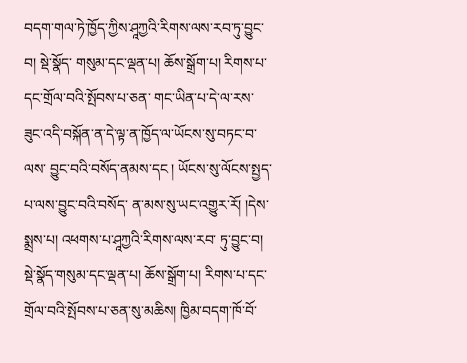བདག་གལ་ཏེ་ཁྱོད་ཀྱིས་ཤཱཀྱའི་རིགས་ལས་རབ་ཏུ་བྱུང་བ། སྡེ་སྣོད་ གསུམ་དང་ལྡན་པ། ཆོས་སྒྲོག་པ། རིགས་པ་དང་གྲོལ་བའི་སྤོབས་པ་ཅན་ གང་ཡིན་པ་དེ་ལ་རས་ཟུང་འདི་བསྐོན་ན་དེ་ལྟ་ན་ཁྱོད་ལ་ཡོངས་སུ་བཏང་བ་ལས་ བྱུང་བའི་བསོད་ནམས་དང ། ཡོངས་སུ་ལོངས་སྤྱད་པ་ལས་བྱུང་བའི་བསོད་ ན་མས་སུ་ཡང་འགྱུར་རོ། །དེས་སྨྲས་པ། འཕགས་པ་ཤཱཀྱའི་རིགས་ལས་རབ་ ཏུ་བྱུང་བ། སྡེ་སྣོད་གསུམ་དང་ལྡན་པ། ཆོས་སྒྲོག་པ། རིགས་པ་དང་ གྲོལ་བའི་སྤོབས་པ་ཅན་སུ་མཆིས། ཁྱིམ་བདག་ཁོ་བོ་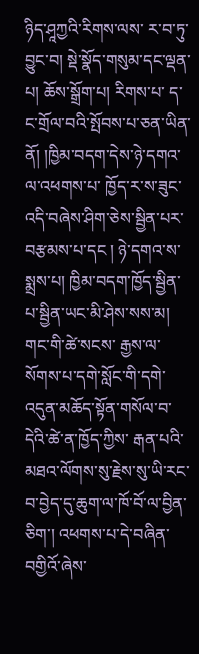ཉིད་ཤཱཀྱའི་རིགས་ལས་ ར་བ་ཏུ་བྱུང་བ། སྡེ་སྣོད་གསུམ་དང་ལྡན་པ། ཆོས་སྒྲོག་པ། རིགས་པ་ ད་ང་གྲོལ་བའི་སྤོབས་པ་ཅན་ཡིན་ནོ། །ཁྱིམ་བདག་དེས་ཉེ་དགའ་ལ་འཕགས་པ་ ཁྱོད་ར་ས་ཟུང་འདི་བཞེས་ཤིག་ཅེས་སྦྱིན་པར་བརྩམས་པ་དང ། ཉེ་དགའ་ས་ སྨྲས་པ། ཁྱིམ་བདག་ཁྱོད་སྦྱིན་པ་སྦྱིན་ཡང་མི་ཤེས་སས་མ། གང་གི་ཚེ་སངས་ རྒྱས་ལ་སོགས་པ་དགེ་སློང་གི་དགེ་འདུན་མཆོད་སྟོན་གསོལ་བ་དེའི་ཚེ་ན་ཁྱོད་ཀྱིས་ རྒན་པའི་མཐའ་ལོགས་སུ་རྗེས་སུ་ཡི་རང་བ་བྱེད་དུ་ཆུག་ལ་ཁོ་བོ་ལ་བྱིན་ཅིག་། འཕགས་པ་དེ་བཞིན་བགྱིའོ་ཞེས་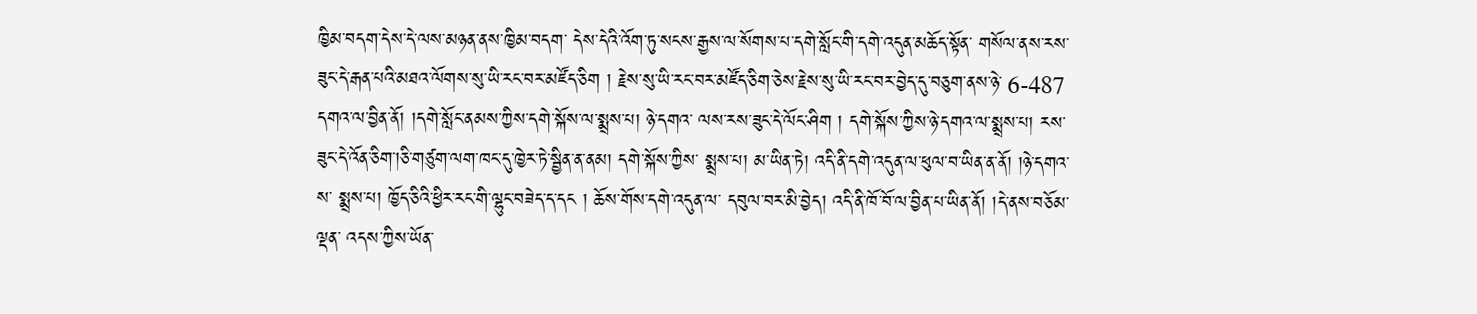ཁྱིམ་བདག་དེས་དེ་ལས་མཉན་ནས་ཁྱིམ་བདག་ དེས་དེའི་འོག་ཏུ་སངས་རྒྱས་ལ་སོགས་པ་དགེ་སློང་གི་དགེ་འདུན་མཆོད་སྟོན་ གསོལ་ནས་རས་ཟུང་དེ་རྒན་པའི་མཐའ་ལོགས་སུ་ཡི་རང་བར་མཛོད་ཅིག ། རྗེས་སུ་ཡི་རང་བར་མཛོད་ཅིག་ཅེས་རྗེས་སུ་ཡི་རང་བར་བྱེད་དུ་བཅུག་ནས་ཉེ་ 6-487 དགའ་ལ་བྱིན་ནོ། །དགེ་སློང་ནམས་ཀྱིས་དགེ་སྐོས་ལ་སྨྲས་པ། ཉེ་དགའ་ ལས་རས་ཟུང་དེ་ལོང་ཤིག ། དགེ་སྐོས་ཀྱིས་ཉེ་དགའ་ལ་སྨྲས་པ། རས་ ཟུང་དེ་འོན་ཅིག་།ཅི་གཙུག་ལག་ཁང་དུ་ཁྱེར་ཏེ་སྦྱིན་ན་ནམ། དགེ་སྐོས་ཀྱིས་ སྨྲས་པ། མ་ཡིན་ཏེ། འདི་ནི་དགེ་འདུན་ལ་ཕུལ་བ་ཡིན་ན་ནོ། །ཉེ་དགའ་ས་ སྨྲས་པ། ཁྱོད་ཅིའི་ཕྱིར་རང་གི་ལྷུང་བཟེད་ད་དང ། ཆོས་གོས་དགེ་འདུན་ལ་ དབུལ་བར་མི་བྱེད། འདི་ནི་ཁོ་བོ་ལ་བྱིན་པ་ཡིན་ནོ། །དེ་ནས་བཅོམ་ལྡན་ འདས་ཀྱིས་ཡོན་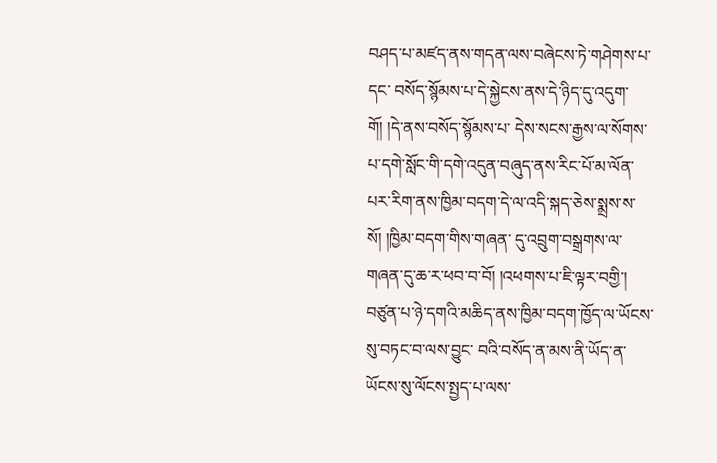བཤད་པ་མཛད་ནས་གདན་ལས་བཞེངས་ཏེ་གཤེགས་པ་དང་ བསོད་སྙོམས་པ་དེ་སྐྱེངས་ནས་དེ་ཉིད་དུ་འདུག་གོ། །དེ་ནས་བསོད་སྙོམས་པ་ དེས་སངས་རྒྱས་ལ་སོགས་པ་དགེ་སློང་གི་དགེ་འདུན་བཞུད་ནས་རིང་པོ་མ་ལོན་ པར་རིག་ནས་ཁྱིམ་བདག་དེ་ལ་འདི་སྐད་ཅེས་སྨྲས་ས་སོ། །ཁྱིམ་བདག་གིས་གཞན་ དུ་འབྲུག་བསྒྲགས་ལ་གཞན་དུ་ཆ་ར་ཕབ་བ་བོ། །འཕགས་པ་ཇི་ལྟར་བགྱི་། བཙུན་པ་ཉེ་དགའི་མཆིད་ནས་ཁྱིམ་བདག་ཁྱོད་ལ་ཡོངས་སུ་བཏང་བ་ལས་བྱུང་ བའི་བསོད་ན་མས་ནི་ཡོད་ན་ཡོངས་སུ་ལོངས་སྤྱད་པ་ལས་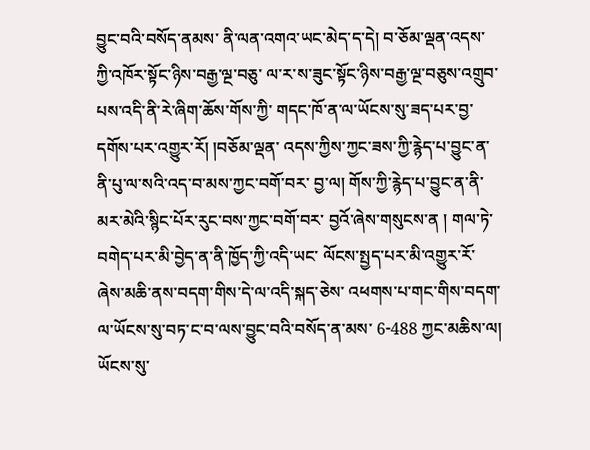བྱུང་བའི་བསོད་ནམས་ ནི་ལན་འགའ་ཡང་མེད་ད་དེ། བ་ཅོམ་ལྡན་འདས་ཀྱི་འཁོར་སྟོང་ཉིས་བརྒྱ་ལྔ་བཅུ་ ལ་ར་ས་ཟུང་སྟོང་ཉིས་བརྒྱ་ལྔ་བཅུས་འགྲུབ་པས་འདི་ནི་རེ་ཞིག་ཆོས་གོས་ཀྱི་ གདང་ཁོ་ན་ལ་ཡོངས་སུ་ཟད་པར་བྱ་དགོས་པར་འགྱུར་རོ། །བཅོམ་ལྡན་ འདས་ཀྱིས་ཀྱང་ཟས་ཀྱི་རྙེད་པ་བྱུང་ན་ནི་པུ་ལ་སའི་འད་བ་མས་ཀྱང་བགོ་བར་ བྱ་ལ། གོས་ཀྱི་རྙེད་པ་བྱུང་ན་ནི་མར་མེའི་སྙིང་པོར་རུང་བས་ཀྱང་བགོ་བར་ བྱའོ་ཞེས་གསུངས་ན ། གལ་ཏེ་བགེད་པར་མི་བྱེད་ན་ནི་ཁྱོད་ཀྱི་འདི་ཡང་ ལོངས་སྤྱད་པར་མི་འགྱུར་རོ་ཞེས་མཆི་ནས་བདག་གིས་དེ་ལ་འདི་སྐད་ཅེས་ འཕགས་པ་གང་གིས་བདག་ལ་ཡོངས་སུ་བཏ་ང་བ་ལས་བྱུང་བའི་བསོད་ན་མས་ 6-488 ཀྱང་མཆིས་ལ། ཡོངས་སུ་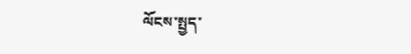ལོངས་སྤྱད་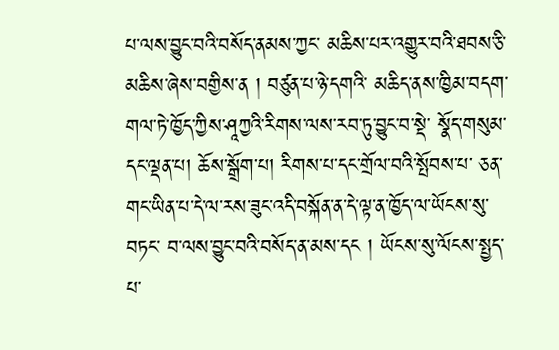པ་ལས་བྱུང་བའི་བསོད་ནམས་ཀྱང་ མཆིས་པར་འགྱུར་བའི་ཐབས་ཅི་མཆིས་ཞེས་བགྱིས་ན ། བཙུན་པ་ཉེ་དགའི་ མཆིད་ནས་ཁྱིམ་བདག་གལ་ཏེ་ཁྱོད་ཀྱིས་ཤཱཀྱའི་རིགས་ལས་རབ་ཏུ་བྱུང་བ་སྡེ་ སྣོད་གསུམ་དང་ལྡན་པ། ཆོས་སྒྲོག་པ། རིགས་པ་དང་གྲོལ་བའི་སྤོབས་པ་ ཅན་གང་ཡིན་པ་དེ་ལ་རས་ཟུང་འདི་བསྐོན་ན་དེ་ལྟ་ན་ཁྱོད་ལ་ཡོངས་སུ་བཏང་ བ་ལས་བྱུང་བའི་བསོད་ན་མས་དང ། ཡོངས་སུ་ལོངས་སྤྱད་པ་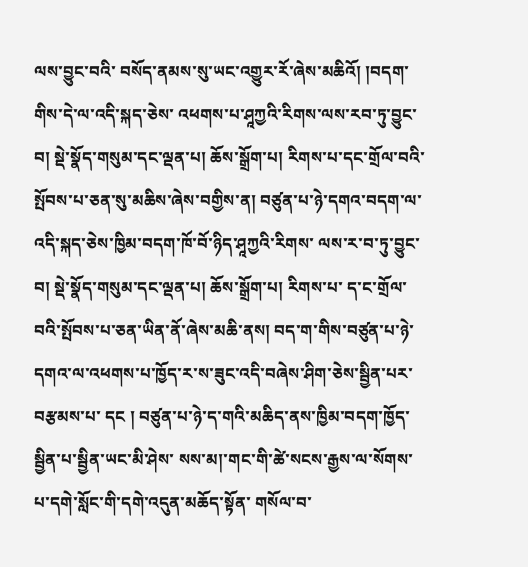ལས་བྱུང་བའི་ བསོད་ནམས་སུ་ཡང་འགྱུར་རོ་ཞེས་མཆིའོ། །བདག་གིས་དེ་ལ་འདི་སྐད་ཅེས་ འཕགས་པ་ཤཱཀྱའི་རིགས་ལས་རབ་ཏུ་བྱུང་བ། སྡེ་སྣོད་གསུམ་དང་ལྡན་པ། ཆོས་སྒྲོག་པ། རིགས་པ་དང་གྲོལ་བའི་སྤོབས་པ་ཅན་སུ་མཆིས་ཞེས་བགྱིས་ན། བཙུན་པ་ཉེ་དགའ་བདག་ལ་འདི་སྐད་ཅེས་ཁྱིམ་བདག་ཁོ་བོ་ཉིད་ཤཱཀྱའི་རིགས་ ལས་ར་བ་ཏུ་བྱུང་བ། སྡེ་སྣོད་གསུམ་དང་ལྡན་པ། ཆོས་སྒྲོག་པ། རིགས་པ་ ད་ང་གྲོལ་བའི་སྤོབས་པ་ཅན་ཡིན་ནོ་ཞེས་མཆི་ནས། བད་ག་གིས་བཙུན་པ་ཉེ་ དགའ་ལ་འཕགས་པ་ཁྱོད་ར་ས་ཟུང་འདི་བཞེས་ཤིག་ཅེས་སྦྱིན་པར་བརྩམས་པ་ དང ། བཙུན་པ་ཉེ་ད་གའི་མཆིད་ནས་ཁྱིམ་བདག་ཁྱོད་སྦྱིན་པ་སྦྱིན་ཡང་མི་ཤེས་ སས་མ།་གང་གི་ཚེ་སངས་རྒྱས་ལ་སོགས་པ་དགེ་སློང་གི་དགེ་འདུན་མཆོད་སྟོན་ གསོལ་བ་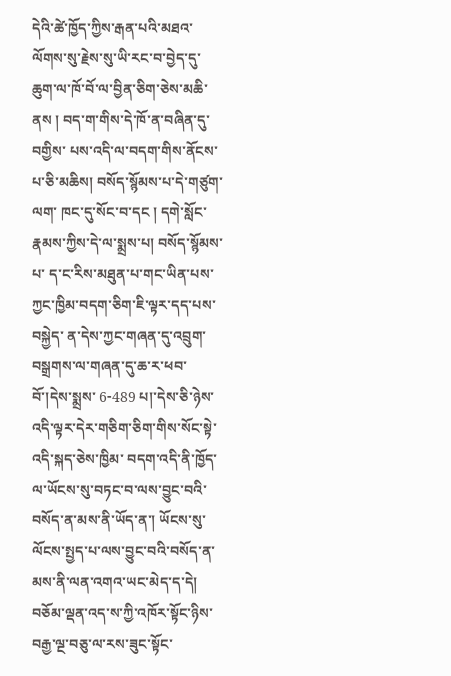དེའི་ཚེ་ཁྱོད་ཀྱིས་རྒན་པའི་མཐའ་ལོགས་སུ་རྗེས་སུ་ཡི་རང་བ་བྱེད་དུ་ ཆུག་ལ་ཁོ་བོ་ལ་བྱིན་ཅིག་ཅེས་མཆི་ནས ། བད་ག་གིས་དེ་ཁོ་ན་བཞིན་དུ་བགྱིས་ པས་འདི་ལ་བདག་གིས་ནོངས་པ་ཅི་མཆིས། བསོད་སྙོམས་པ་དེ་གཙུག་ལག་ ཁང་དུ་སོང་བ་དང ། དགེ་སློང་རྣམས་ཀྱིས་དེ་ལ་སྨྲས་པ། བསོད་སྙོམས་པ་ ད་ང་རིས་མཐུན་པ་གང་ཡིན་པས་ཀྱང་ཁྱིམ་བདག་ཅིག་ཇི་ལྟར་དད་པས་བསྐྱེད་ ན་དེས་ཀྱང་གཞན་དུ་འབྲུག་བསྒྲགས་ལ་གཞན་དུ་ཆ་ར་ཕབ་བོ་།དེས་སྨྲས་ 6-489 པ།་དེས་ཅི་ཉེས་འདི་ལྟར་དེར་གཅིག་ཅིག་གིས་སོང་སྟེ་འདི་སྐད་ཅེས་ཁྱིམ་ བདག་འདི་ནི་ཁྱོད་ལ་ཡོངས་སུ་བཏང་བ་ལས་བྱུང་བའི་བསོད་ན་མས་ནི་ཡོད་ན་། ཡོངས་སུ་ལོངས་སྤྱད་པ་ལས་བྱུང་བའི་བསོད་ན་མས་ནི་ལན་འགའ་ཡང་མེད་ད་དེ། བཅོམ་ལྡན་འད་ས་ཀྱི་འཁོར་སྟོང་ཉིས་བརྒྱ་ལྔ་བཅུ་ལ་རས་ཟུང་སྟོང་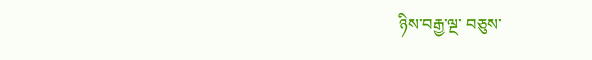ཉིས་བརྒྱ་ལྔ་ བཅུས་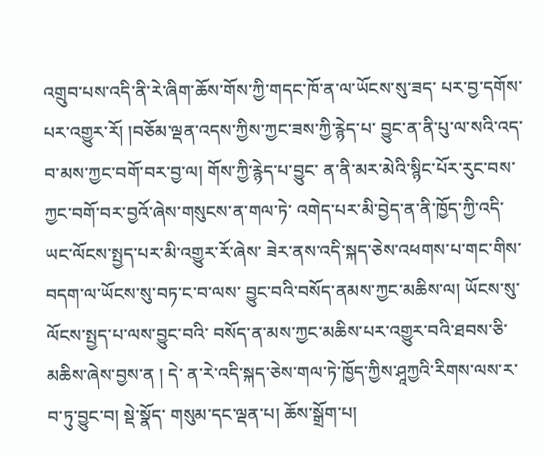འགྲུབ་པས་འདི་ནི་རེ་ཞིག་ཆོས་གོས་ཀྱི་གདང་ཁོ་ན་ལ་ཡོངས་སུ་ཟད་ པར་བྱ་དགོས་པར་འགྱུར་རོ། །བཅོམ་ལྡན་འདས་ཀྱིས་ཀྱང་ཟས་ཀྱི་རྙེད་པ་ བྱུང་ན་ནི་པུ་ལ་སའི་འད་བ་མས་ཀྱང་བགོ་བར་བྱ་ལ། གོས་ཀྱི་རྙེད་པ་བྱུང་ ན་ནི་མར་མེའི་སྙིང་པོར་རུང་བས་ཀྱང་བགོ་བར་བྱའོ་ཞེས་གསུངས་ན་གལ་ཏེ་ འགེད་པར་མི་བྱེད་ན་ནི་ཁྱོད་ཀྱི་འདི་ཡང་ལོངས་སྤྱད་པར་མི་འགྱུར་རོ་ཞེས་ ཟེར་ནས་འདི་སྐད་ཅེས་འཕགས་པ་གང་གིས་བདག་ལ་ཡོངས་སུ་བཏ་ང་བ་ལས་ བྱུང་བའི་བསོད་ནམས་ཀྱང་མཆིས་ལ། ཡོངས་སུ་ལོངས་སྤྱད་པ་ལས་བྱུང་བའི་ བསོད་ན་མས་ཀྱང་མཆིས་པར་འགྱུར་བའི་ཐབས་ཅི་མཆིས་ཞེས་བྱས་ན ། དེ་ ན་རེ་འདི་སྐད་ཅེས་གལ་ཏེ་ཁྱོད་ཀྱིས་ཤཱཀྱའི་རིགས་ལས་ར་བ་ཏུ་བྱུང་བ། སྡེ་སྣོད་ གསུམ་དང་ལྡན་པ། ཆོས་སྒྲོག་པ།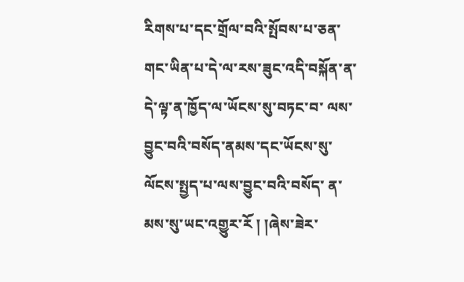རིགས་པ་དང་གྲོལ་བའི་སྤོབས་པ་ཅན་ གང་ཡིན་པ་དེ་ལ་རས་ཟུང་འདི་བསྐོན་ན་དེ་ལྟ་ན་ཁྱོད་ལ་ཡོངས་སུ་བཏང་བ་ ལས་བྱུང་བའི་བསོད་ནམས་དང་ཡོངས་སུ་ལོངས་སྤྱད་པ་ལས་བྱུང་བའི་བསོད་ ན་མས་སུ་ཡང་འགྱུར་རོ ། །ཞེས་ཟེར་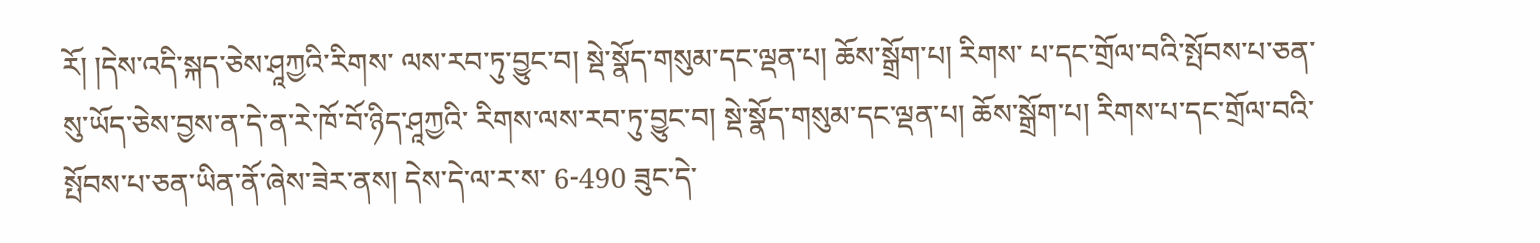རོ། །དེས་འདི་སྐད་ཅེས་ཤཱཀྱའི་རིགས་ ལས་རབ་ཏུ་བྱུང་བ། སྡེ་སྣོད་གསུམ་དང་ལྡན་པ། ཆོས་སྒྲོག་པ། རིགས་ པ་དང་གྲོལ་བའི་སྤོབས་པ་ཅན་སུ་ཡོད་ཅེས་བྱས་ན་དེ་ན་རེ་ཁོ་བོ་ཉིད་ཤཱཀྱའི་ རིགས་ལས་རབ་ཏུ་བྱུང་བ། སྡེ་སྣོད་གསུམ་དང་ལྡན་པ། ཆོས་སྒྲོག་པ། རིགས་པ་དང་གྲོལ་བའི་སྤོབས་པ་ཅན་ཡིན་ནོ་ཞེས་ཟེར་ནས། དེས་དེ་ལ་ར་ས་ 6-490 ཟུང་དེ་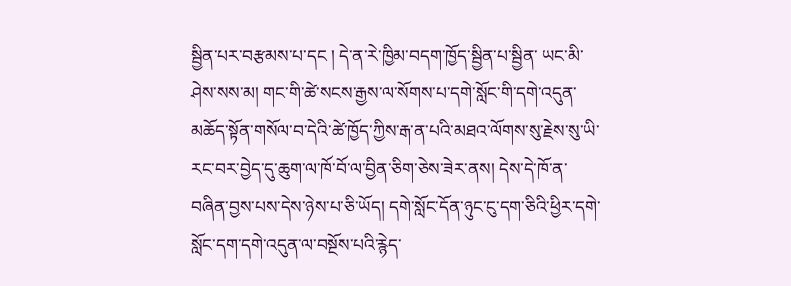སྦྱིན་པར་བརྩམས་པ་དང ། དེ་ན་རེ་ཁྱིམ་བདག་ཁྱོད་སྦྱིན་པ་སྦྱིན་ ཡང་མི་ཤེས་སས་མ། གང་གི་ཚེ་སངས་རྒྱས་ལ་སོགས་པ་དགེ་སློང་གི་དགེ་འདུན་ མཆོད་སྟོན་གསོལ་བ་དེའི་ཚེ་ཁྱོད་ཀྱིས་རྒ་ན་པའི་མཐའ་ལོགས་སུ་རྗེས་སུ་ཡི་ རང་བར་བྱེད་དུ་ཆུག་ལ་ཁོ་བོ་ལ་བྱིན་ཅིག་ཅེས་ཟེར་ནས། དེས་དེ་ཁོ་ན་ བཞིན་བྱས་པས་དེས་ཉེས་པ་ཅི་ཡོད། དགེ་སློང་དོན་ཉུང་ངུ་དག་ཅིའི་ཕྱིར་དགེ་ སློང་དག་དགེ་འདུན་ལ་བསྔོས་པའི་རྙེད་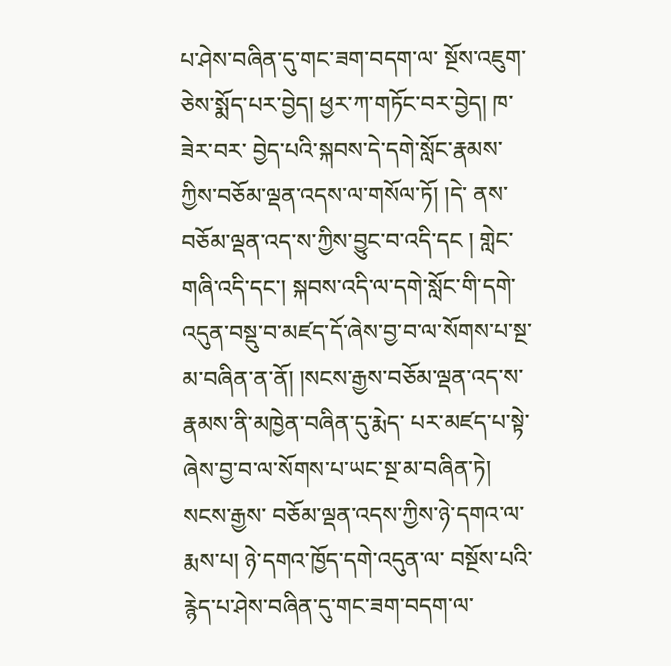པ་ཤེས་བཞིན་དུ་གང་ཟག་བདག་ལ་ སྔོས་འཇུག་ཅེས་སྨོད་པར་བྱེད། ཕྱར་ཀ་གཏོང་བར་བྱེད། ཁ་ཟེར་བར་ བྱེད་པའི་སྐབས་དེ་དགེ་སློང་རྣམས་ཀྱིས་བཅོམ་ལྡན་འདས་ལ་གསོལ་ཏོ། །དེ་ ནས་བཅོམ་ལྡན་འད་ས་ཀྱིས་བྱུང་བ་འདི་དང ། གླེང་གཞི་འདི་དང་། སྐབས་འདི་ལ་དགེ་སློང་གི་དགེ་འདུན་བསྡུ་བ་མཛད་དོ་ཞེས་བྱ་བ་ལ་སོགས་པ་སྔ་ མ་བཞིན་ན་ནོ། །སངས་རྒྱས་བཅོམ་ལྡན་འད་ས་རྣམས་ནི་མཁྱེན་བཞིན་དུ་རྨེད་ པར་མཛད་པ་སྟེ་ཞེས་བྱ་བ་ལ་སོགས་པ་ཡང་སྔ་མ་བཞིན་ཏེ། སངས་རྒྱས་ བཅོམ་ལྡན་འདས་ཀྱིས་ཉེ་དགའ་ལ་རྨས་པ། ཉེ་དགའ་ཁྱོད་དགེ་འདུན་ལ་ བསྔོས་པའི་རྙེད་པ་ཤེས་བཞིན་དུ་གང་ཟག་བདག་ལ་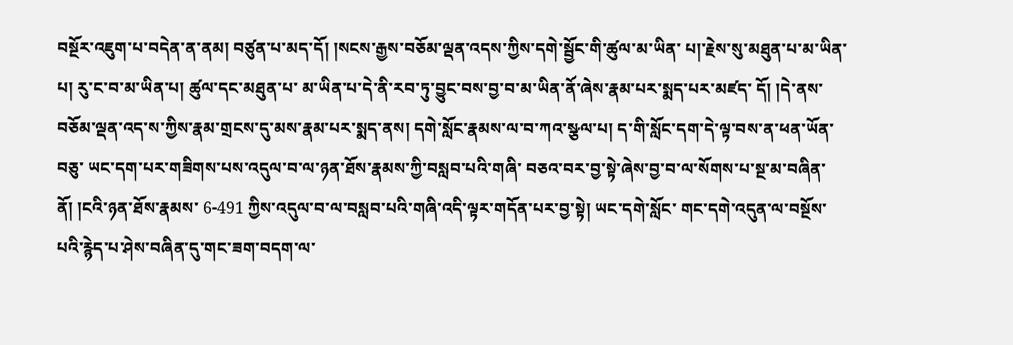བསྔོར་འཇུག་པ་བདེན་ན་ནམ། བཙུན་པ་མད་དོ། །སངས་རྒྱས་བཅོམ་ལྡན་འདས་ཀྱིས་དགེ་སྦྱོང་གི་ཚུལ་མ་ཡིན་ པ།་རྗེས་སུ་མཐུན་པ་མ་ཡིན་པ། རུ་ང་བ་མ་ཡིན་པ། ཚུལ་དང་མཐུན་པ་ མ་ཡིན་པ་དེ་ནི་རབ་ཏུ་བྱུང་བས་བྱ་བ་མ་ཡིན་ནོ་ཞེས་རྣམ་པར་སྨད་པར་མཛད་ དོ། །དེ་ནས་བཅོམ་ལྡན་འད་ས་ཀྱིས་རྣམ་གྲངས་དུ་མས་རྣམ་པར་སྨད་ནས། དགེ་སློང་རྣམས་ལ་བ་ཀའ་སྩལ་པ། ད་གི་སློང་དག་དེ་ལྟ་བས་ན་ཕན་ཡོན་བཅུ་ ཡང་དག་པར་གཟིགས་པས་འདུལ་བ་ལ་ཉན་ཐོས་རྣམས་ཀྱི་བསླབ་པའི་གཞི་ བཅའ་བར་བྱ་སྟེ་ཞེས་བྱ་བ་ལ་སོགས་པ་སྔ་མ་བཞིན་ནོ། །ངའི་ཉན་ཐོས་རྣམས་ 6-491 ཀྱིས་འདུལ་བ་ལ་བསླབ་པའི་གཞི་འདི་ལྟར་གདོན་པར་བྱ་སྟེ། ཡང་དགེ་སློང་ གང་དགེ་འདུན་ལ་བསྔོས་པའི་རྙེད་པ་ཤེས་བཞིན་དུ་གང་ཟག་བདག་ལ་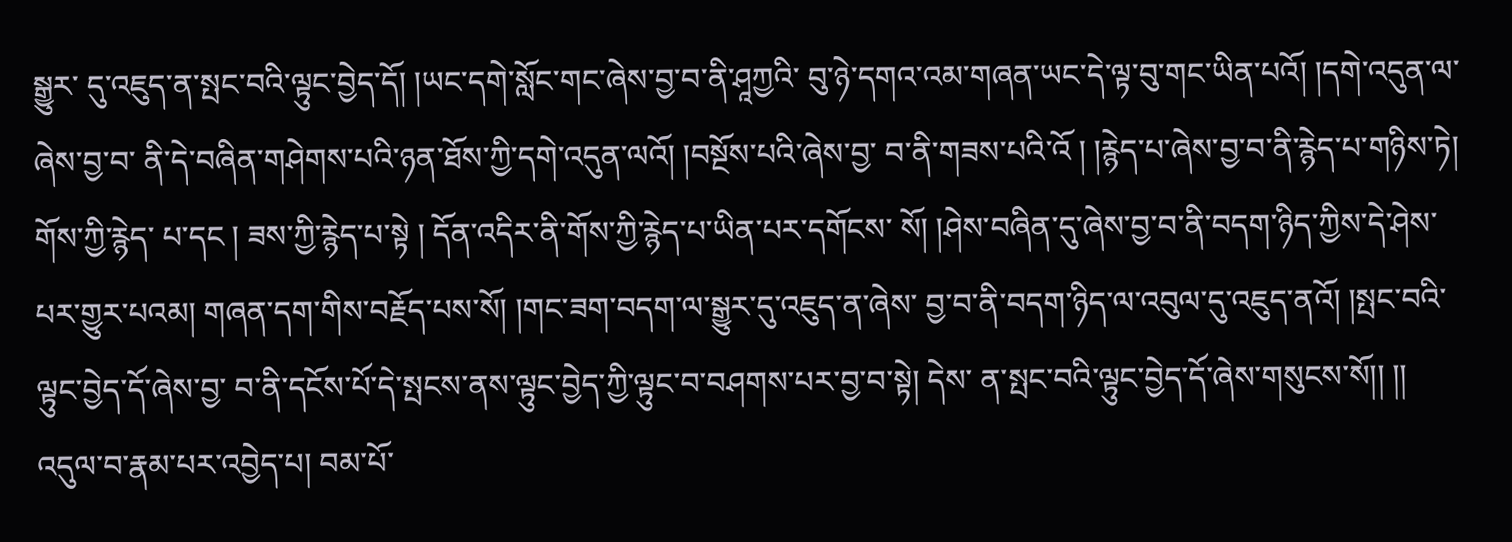སྒྱུར་ དུ་འཇུད་ན་སྤང་བའི་ལྟུང་བྱེད་དོ། །ཡང་དགེ་སློང་གང་ཞེས་བྱ་བ་ནི་ཤཱཀྱའི་ བུ་ཉེ་དགའ་འམ་གཞན་ཡང་དེ་ལྟ་བུ་གང་ཡིན་པའོ། །དགེ་འདུན་ལ་ཞེས་བྱ་བ་ ནི་དེ་བཞིན་གཤེགས་པའི་ཉན་ཐོས་ཀྱི་དགེ་འདུན་ལའོ། །བསྔོས་པའི་ཞེས་བྱ་ བ་ནི་གཟས་པའི་འོ ། །རྙེད་པ་ཞེས་བྱ་བ་ནི་རྙེད་པ་གཉིས་ཏེ། གོས་ཀྱི་རྙེད་ པ་དང ། ཟས་ཀྱི་རྙེད་པ་སྟེ ། དོན་འདིར་ནི་གོས་ཀྱི་རྙེད་པ་ཡིན་པར་དགོངས་ སོ། །ཤེས་བཞིན་དུ་ཞེས་བྱ་བ་ནི་བདག་ཉིད་ཀྱིས་དེ་ཤེས་པར་གྱུར་པའམ། གཞན་དག་གིས་བརྗོད་པས་སོ། །གང་ཟག་བདག་ལ་སྒྱུར་དུ་འཇུད་ན་ཞེས་ བྱ་བ་ནི་བདག་ཉིད་ལ་འབུལ་དུ་འཇུད་ནའོ། །སྤང་བའི་ལྟུང་བྱེད་དོ་ཞེས་བྱ་ བ་ནི་དངོས་པོ་དེ་སྤངས་ནས་ལྟུང་བྱེད་ཀྱི་ལྟུང་བ་བཤགས་པར་བྱ་བ་སྟེ། དེས་ ན་སྤང་བའི་ལྟུང་བྱེད་དོ་ཞེས་གསུངས་སོ།། །། འདུལ་བ་རྣམ་པར་འབྱེད་པ། བམ་པོ་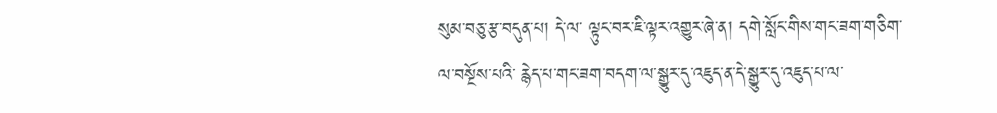སུམ་བཅུ་རྩ་བདུན་པ། དེ་ལ་ ལྟུང་བར་ཇི་ལྟར་འགྱུར་ཞེ་ན། དགེ་སློང་གིས་གང་ཟག་གཅིག་ལ་བསྔོས་པའི་ རྙེད་པ་གང་ཟག་བདག་ལ་སྒྱུར་དུ་འཇུད་ན་དེ་སྒྱུར་དུ་འཇུད་པ་ལ་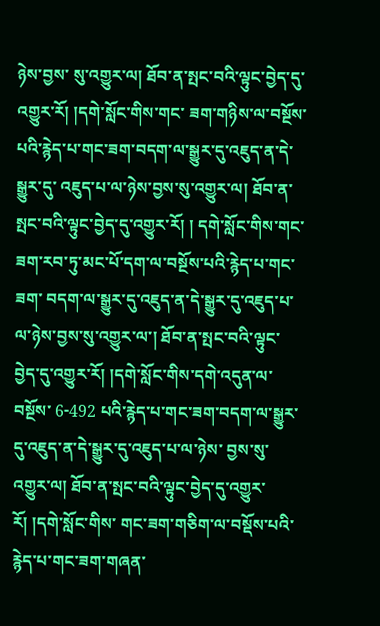ཉེས་བྱས་ སུ་འགྱུར་ལ། ཐོབ་ན་སྤང་བའི་ལྟུང་བྱེད་དུ་འགྱུར་རོ། །དགེ་སློང་གིས་གང་ ཟག་གཉིས་ལ་བསྔོས་པའི་རྙེད་པ་གང་ཟག་བདག་ལ་སྒྱུར་དུ་འཇུད་ན་དེ་སྒྱུར་དུ་ འཇུད་པ་ལ་ཉེས་བྱས་སུ་འགྱུར་ལ། ཐོབ་ན་སྤང་བའི་ལྟུང་བྱེད་དུ་འགྱུར་རོ། ། དགེ་སློང་གིས་གང་ཟག་རབ་ཏུ་མང་པོ་དག་ལ་བསྔོས་པའི་རྙེད་པ་གང་ཟག་ བདག་ལ་སྒྱུར་དུ་འཇུད་ན་དེ་སྒྱུར་དུ་འཇུད་པ་ལ་ཉེས་བྱས་སུ་འགྱུར་ལ་། ཐོབ་ན་སྤང་བའི་ལྟུང་བྱེད་དུ་འགྱུར་རོ། །དགེ་སློང་གིས་དགེ་འདུན་ལ་བསྔོས་ 6-492 པའི་རྙེད་པ་གང་ཟག་བདག་ལ་སྒྱུར་དུ་འཇུད་ན་དེ་སྒྱུར་དུ་འཇུད་པ་ལ་ཉེས་ བྱས་སུ་འགྱུར་ལ། ཐོབ་ན་སྤང་བའི་ལྟུང་བྱེད་དུ་འགྱུར་རོ། །དགེ་སློང་གིས་ གང་ཟག་གཅིག་ལ་བསྡོས་པའི་རྙེད་པ་གང་ཟག་གཞན་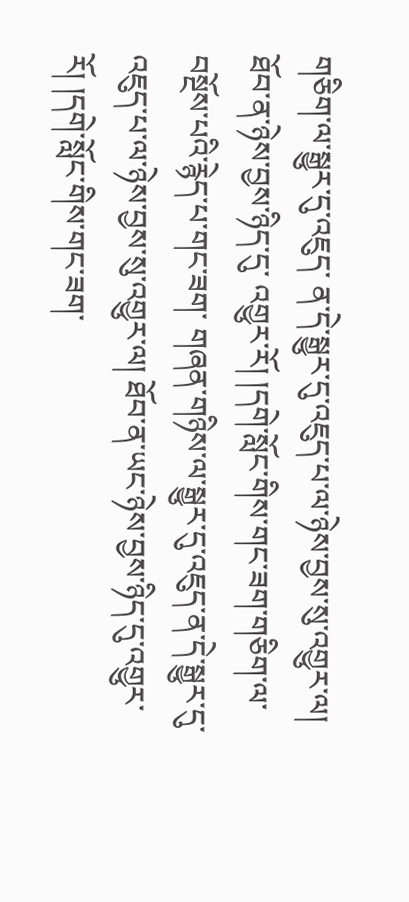གཅིག་ལ་སྒྱུར་དུ་འཇུད་ ན་དེ་སྒྱུར་དུ་འཇུད་པ་ལ་ཉེས་བྱས་སུ་འགྱུར་ལ། ཐོབ་ན་ཉེས་བྱས་ཉིད་དུ་ འགྱུར་རོ། །དགེ་སློང་གིས་གང་ཟག་གཅིག་ལ་བསྔོས་པའི་རྙེད་པ་གང་ཟག་ གཞན་གཉིས་ལ་སྒྱུར་དུ་འཇུད་ན་དེ་སྒྱུར་དུ་འཇུད་པ་ལ་ཉེས་བྱས་སུ་འགྱུར་ལ། ཐོབ་ན་ཡང་ཉེས་བྱས་ཉིད་དུ་འགྱུར་རོ། །དགེ་སློང་གིས་གང་ཟག་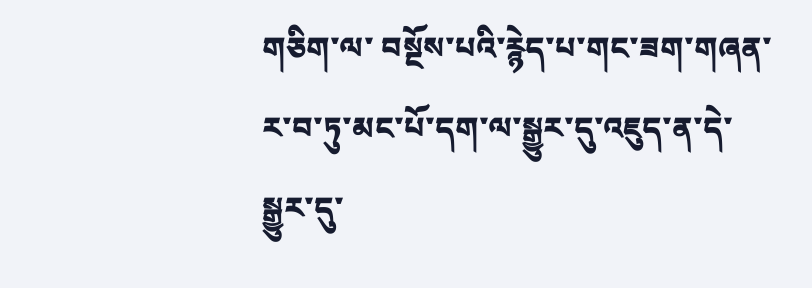གཅིག་ལ་ བསྔོས་པའི་རྙེད་པ་གང་ཟག་གཞན་ར་བ་ཏུ་མང་པོ་དག་ལ་སྒྱུར་དུ་འཇུད་ན་དེ་ སྒྱུར་དུ་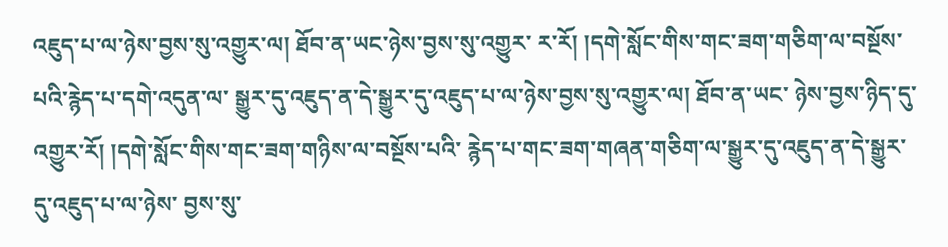འཇུད་པ་ལ་ཉེས་བྱས་སུ་འགྱུར་ལ། ཐོབ་ན་ཡང་ཉེས་བྱས་སུ་འགྱུར་ ར་རོ། །དགེ་སློང་གིས་གང་ཟག་གཅིག་ལ་བསྔོས་པའི་རྙེད་པ་དགེ་འདུན་ལ་ སྒྱུར་དུ་འཇུད་ན་དེ་སྒྱུར་དུ་འཇུད་པ་ལ་ཉེས་བྱས་སུ་འགྱུར་ལ། ཐོབ་ན་ཡང་ ཉེས་བྱས་ཉིད་དུ་འགྱུར་རོ། །དགེ་སློང་གིས་གང་ཟག་གཉིས་ལ་བསྔོས་པའི་ རྙེད་པ་གང་ཟག་གཞན་གཅིག་ལ་སྒྱུར་དུ་འཇུད་ན་དེ་སྒྱུར་དུ་འཇུད་པ་ལ་ཉེས་ བྱས་སུ་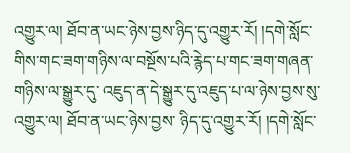འགྱུར་ལ། ཐོབ་ན་ཡང་ཉེས་བྱས་ཉིད་དུ་འགྱུར་རོ། །དགེ་སློང་ གིས་གང་ཟག་གཉིས་ལ་བསྔོས་པའི་རྙེད་པ་གང་ཟག་གཞན་གཉིས་ལ་སྒྱུར་དུ་ འཇུད་ན་དེ་སྒྱུར་དུ་འཇུད་པ་ལ་ཉེས་བྱས་སུ་འགྱུར་ལ། ཐོབ་ན་ཡང་ཉེས་བྱས་ ཉིད་དུ་འགྱུར་རོ། །དགེ་སློང་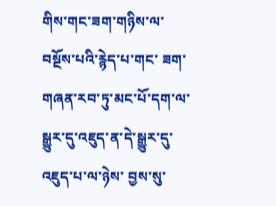གིས་གང་ཟག་གཉིས་ལ་བསྔོས་པའི་རྙེད་པ་གང་ ཟག་གཞན་རབ་ཏུ་མང་པོ་དག་ལ་སྒྱུར་དུ་འཇུད་ན་དེ་སྒྱུར་དུ་འཇུད་པ་ལ་ཉེས་ བྱས་སུ་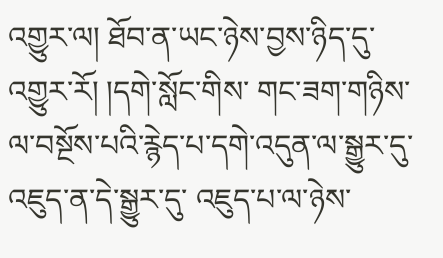འགྱུར་ལ། ཐོབ་ན་ཡང་ཉེས་བྱས་ཉིད་དུ་འགྱུར་རོ། །དགེ་སློང་གིས་ གང་ཟག་གཉིས་ལ་བསྔོས་པའི་རྙེད་པ་དགེ་འདུན་ལ་སྒྱུར་དུ་འཇུད་ན་དེ་སྒྱུར་དུ་ འཇུད་པ་ལ་ཉེས་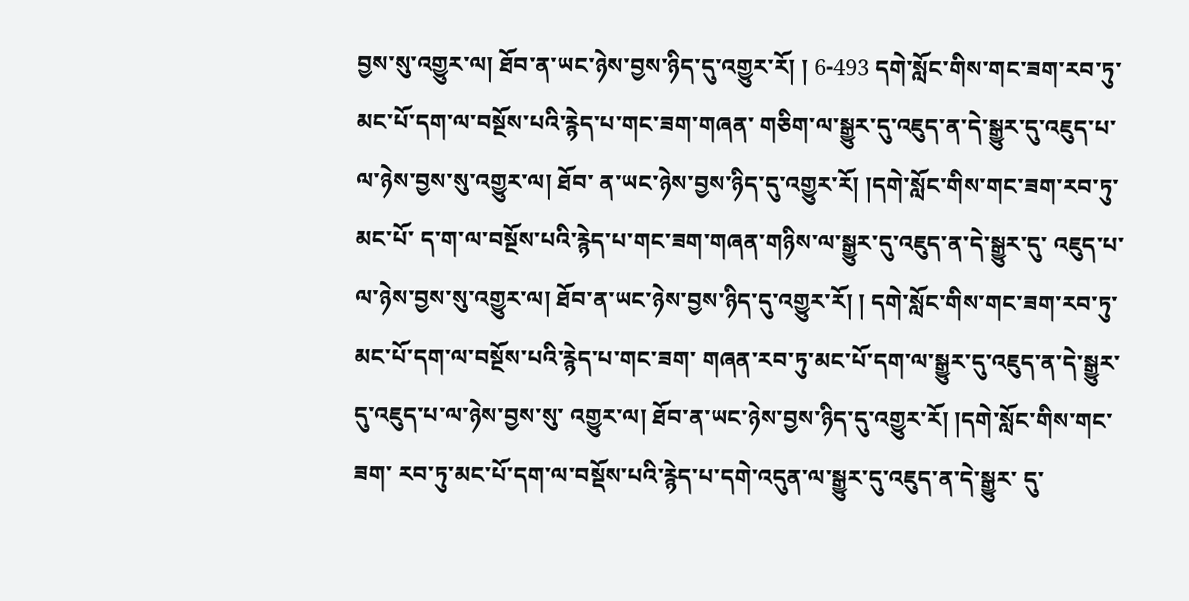བྱས་སུ་འགྱུར་ལ། ཐོབ་ན་ཡང་ཉེས་བྱས་ཉིད་དུ་འགྱུར་རོ། ། 6-493 དགེ་སློང་གིས་གང་ཟག་རབ་ཏུ་མང་པོ་དག་ལ་བསྔོས་པའི་རྙེད་པ་གང་ཟག་གཞན་ གཅིག་ལ་སྒྱུར་དུ་འཇུད་ན་དེ་སྒྱུར་དུ་འཇུད་པ་ལ་ཉེས་བྱས་སུ་འགྱུར་ལ། ཐོབ་ ན་ཡང་ཉེས་བྱས་ཉིད་དུ་འགྱུར་རོ། །དགེ་སློང་གིས་གང་ཟག་རབ་ཏུ་མང་པོ་ ད་ག་ལ་བསྔོས་པའི་རྙེད་པ་གང་ཟག་གཞན་གཉིས་ལ་སྒྱུར་དུ་འཇུད་ན་དེ་སྒྱུར་དུ་ འཇུད་པ་ལ་ཉེས་བྱས་སུ་འགྱུར་ལ། ཐོབ་ན་ཡང་ཉེས་བྱས་ཉིད་དུ་འགྱུར་རོ། ། དགེ་སློང་གིས་གང་ཟག་རབ་ཏུ་མང་པོ་དག་ལ་བསྔོས་པའི་རྙེད་པ་གང་ཟག་ གཞན་རབ་ཏུ་མང་པོ་དག་ལ་སྒྱུར་དུ་འཇུད་ན་དེ་སྒྱུར་དུ་འཇུད་པ་ལ་ཉེས་བྱས་སུ་ འགྱུར་ལ། ཐོབ་ན་ཡང་ཉེས་བྱས་ཉིད་དུ་འགྱུར་རོ། །དགེ་སློང་གིས་གང་ཟག་ རབ་ཏུ་མང་པོ་དག་ལ་བསྡོས་པའི་རྙེད་པ་དགེ་འདུན་ལ་སྒྱུར་དུ་འཇུད་ན་དེ་སྒྱུར་ དུ་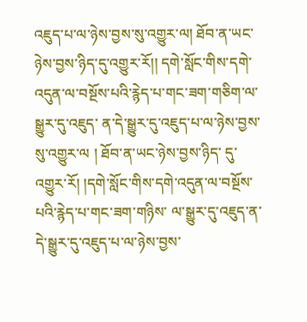འཇུད་པ་ལ་ཉེས་བྱས་སུ་འགྱུར་ལ། ཐོབ་ན་ཡང་ཉེས་བྱས་ཉིད་དུ་འགྱུར་རོ།། དགེ་སློང་གིས་དགེ་འདུན་ལ་བསྔོས་པའི་རྙེད་པ་གང་ཟག་གཅིག་ལ་སྒྱུར་དུ་འཇུད་ ན་དེ་སྒྱུར་དུ་འཇུད་པ་ལ་ཉེས་བྱས་སུ་འགྱུར་ལ ། ཐོབ་ན་ཡང་ཉེས་བྱས་ཉིད་ དུ་འགྱུར་རོ། །དགེ་སློང་གིས་དགེ་འདུན་ལ་བསྔོས་པའི་རྙེད་པ་གང་ཟག་གཉིས་ ལ་སྒྱུར་དུ་འཇུད་ན་དེ་སྒྱུར་དུ་འཇུད་པ་ལ་ཉེས་བྱས་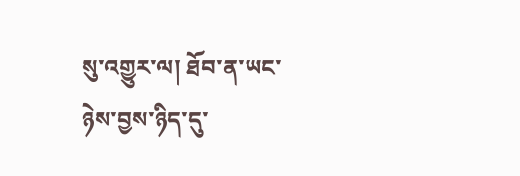སུ་འགྱུར་ལ། ཐོབ་ན་ཡང་ ཉེས་བྱས་ཉིད་དུ་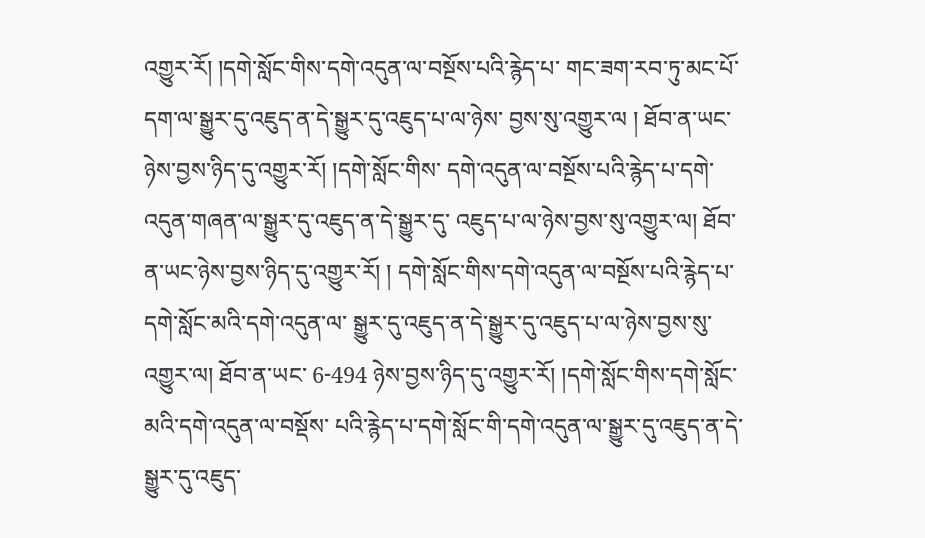འགྱུར་རོ། །དགེ་སློང་གིས་དགེ་འདུན་ལ་བསྔོས་པའི་རྙེད་པ་ གང་ཟག་རབ་ཏུ་མང་པོ་དག་ལ་སྒྱུར་དུ་འཇུད་ན་དེ་སྒྱུར་དུ་འཇུད་པ་ལ་ཉེས་ བྱས་སུ་འགྱུར་ལ ། ཐོབ་ན་ཡང་ཉེས་བྱས་ཉིད་དུ་འགྱུར་རོ། །དགེ་སློང་གིས་ དགེ་འདུན་ལ་བསྔོས་པའི་རྙེད་པ་དགེ་འདུན་གཞན་ལ་སྒྱུར་དུ་འཇུད་ན་དེ་སྒྱུར་དུ་ འཇུད་པ་ལ་ཉེས་བྱས་སུ་འགྱུར་ལ། ཐོབ་ན་ཡང་ཉེས་བྱས་ཉིད་དུ་འགྱུར་རོ། ། དགེ་སློང་གིས་དགེ་འདུན་ལ་བསྔོས་པའི་རྙེད་པ་དགེ་སློང་མའི་དགེ་འདུན་ལ་ སྒྱུར་དུ་འཇུད་ན་དེ་སྒྱུར་དུ་འཇུད་པ་ལ་ཉེས་བྱས་སུ་འགྱུར་ལ། ཐོབ་ན་ཡང་ 6-494 ཉེས་བྱས་ཉིད་དུ་འགྱུར་རོ། །དགེ་སློང་གིས་དགེ་སློང་མའི་དགེ་འདུན་ལ་བསྡོས་ པའི་རྙེད་པ་དགེ་སློང་གི་དགེ་འདུན་ལ་སྒྱུར་དུ་འཇུད་ན་དེ་སྒྱུར་དུ་འཇུད་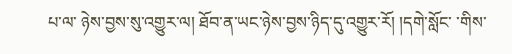པ་ལ་ ཉེས་བྱས་སུ་འགྱུར་ལ། ཐོབ་ན་ཡང་ཉེས་བྱས་ཉིད་དུ་འགྱུར་རོ། །དགེ་སློང་ ་གིས་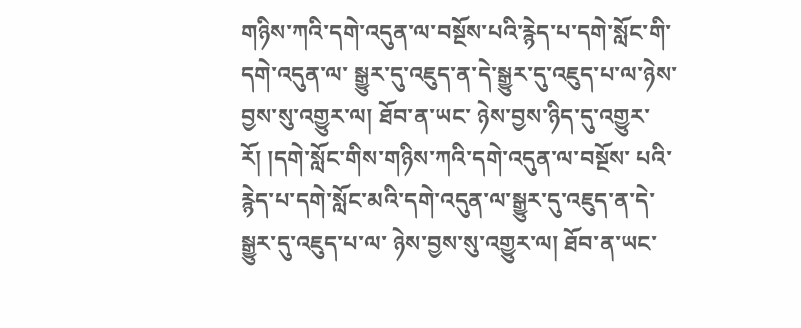གཉིས་ཀའི་དགེ་འདུན་ལ་བསྔོས་པའི་རྙེད་པ་དགེ་སློང་གི་དགེ་འདུན་ལ་ སྒྱུར་དུ་འཇུད་ན་དེ་སྒྱུར་དུ་འཇུད་པ་ལ་ཉེས་བྱས་སུ་འགྱུར་ལ། ཐོབ་ན་ཡང་ ཉེས་བྱས་ཉིད་དུ་འགྱུར་རོ། །དགེ་སློང་གིས་གཉིས་ཀའི་དགེ་འདུན་ལ་བསྔོས་ པའི་རྙེད་པ་དགེ་སློང་མའི་དགེ་འདུན་ལ་སྒྱུར་དུ་འཇུད་ན་དེ་སྒྱུར་དུ་འཇུད་པ་ལ་ ཉེས་བྱས་སུ་འགྱུར་ལ། ཐོབ་ན་ཡང་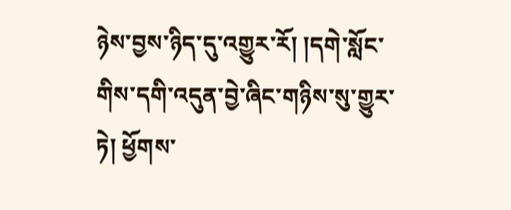ཉེས་བྱས་ཉིད་དུ་འགྱུར་རོ། །དགེ་སློང་ གིས་དགི་འདུན་བྱེ་ཞིང་གཉིས་སུ་གྱུར་ཏེ། ཕྱོགས་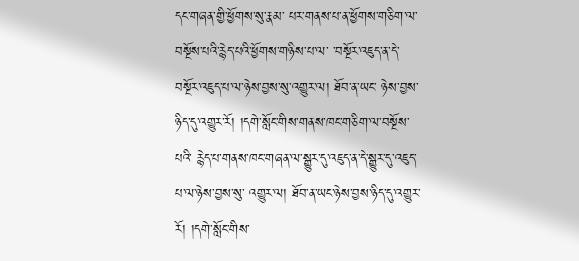དང་གཞན་གྱི་ཕྱོགས་སུ་རྣམ་ པར་གནས་པ་ན་ཕྱོགས་གཅིག་ལ་བསྔོས་པའི་རྙེད་པའི་ཕྱོགས་གཉིས་པ་ལ་ ་བསྔོར་འཇུད་ན་དེ་བསྔོར་འཇུད་པ་ལ་ཉེས་བྱས་སུ་འགྱུར་ལ། ཐོབ་ན་ཡང་ ཉེས་བྱས་ཉིད་དུ་འགྱུར་རོ། །དགེ་སློང་གིས་གནས་ཁང་གཅིག་ལ་བསྔོས་པའི་ རྙེད་པ་གནས་ཁང་གཞན་ལ་སྒྱུར་དུ་འཇུད་ན་དེ་སྒྱུར་དུ་འཇུད་པ་ལ་ཉེས་བྱས་སུ་ འགྱུར་ལ། ཐོབ་ན་ཡང་ཉེས་བྱས་ཉིད་དུ་འགྱུར་རོ། །དགེ་སློང་གིས་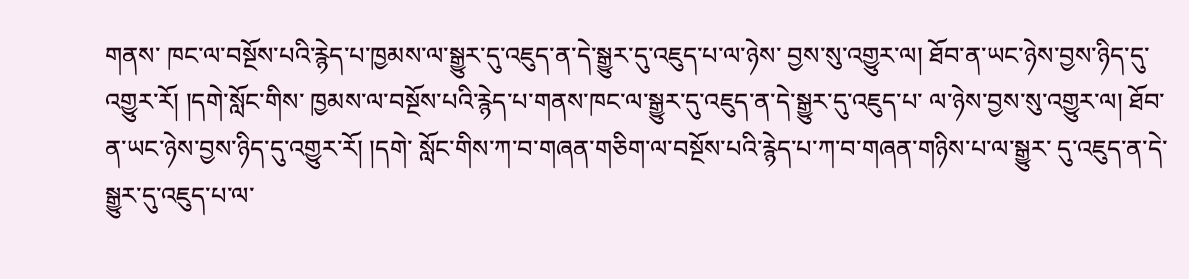གནས་ ཁང་ལ་བསྔོས་པའི་རྙེད་པ་ཁྱམས་ལ་སྒྱུར་དུ་འཇུད་ན་དེ་སྒྱུར་དུ་འཇུད་པ་ལ་ཉེས་ བྱས་སུ་འགྱུར་ལ། ཐོབ་ན་ཡང་ཉེས་བྱས་ཉིད་དུ་འགྱུར་རོ། །དགེ་སློང་གིས་ ཁྱམས་ལ་བསྔོས་པའི་རྙེད་པ་གནས་ཁང་ལ་སྒྱུར་དུ་འཇུད་ན་དེ་སྒྱུར་དུ་འཇུད་པ་ ལ་ཉེས་བྱས་སུ་འགྱུར་ལ། ཐོབ་ན་ཡང་ཉེས་བྱས་ཉིད་དུ་འགྱུར་རོ། །དགེ་ སློང་གིས་ཀ་བ་གཞན་གཅིག་ལ་བསྔོས་པའི་རྙེད་པ་ཀ་བ་གཞན་གཉིས་པ་ལ་སྒྱུར་ དུ་འཇུད་ན་དེ་སྒྱུར་དུ་འཇུད་པ་ལ་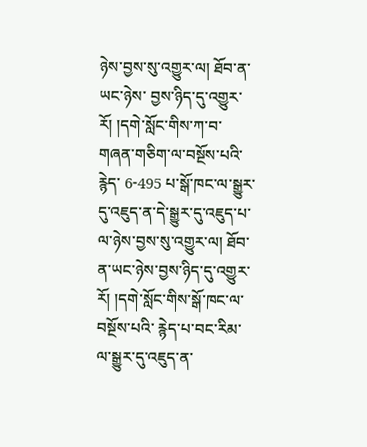ཉེས་བྱས་སུ་འགྱུར་ལ། ཐོབ་ན་ཡང་ཉེས་ བྱས་ཉིད་དུ་འགྱུར་རོ། །དགེ་སློང་གིས་ཀ་བ་གཞན་གཅིག་ལ་བསྔོས་པའི་རྙེད་ 6-495 པ་སྒོ་ཁང་ལ་སྒྱུར་དུ་འཇུད་ན་དེ་སྒྱུར་དུ་འཇུད་པ་ལ་ཉེས་བྱས་སུ་འགྱུར་ལ། ཐོབ་ན་ཡང་ཉེས་བྱས་ཉིད་དུ་འགྱུར་རོ། །དགེ་སློང་གིས་སྒོ་ཁང་ལ་བསྔོས་པའི་ རྙེད་པ་བང་རིམ་ལ་སྒྱུར་དུ་འཇུད་ན་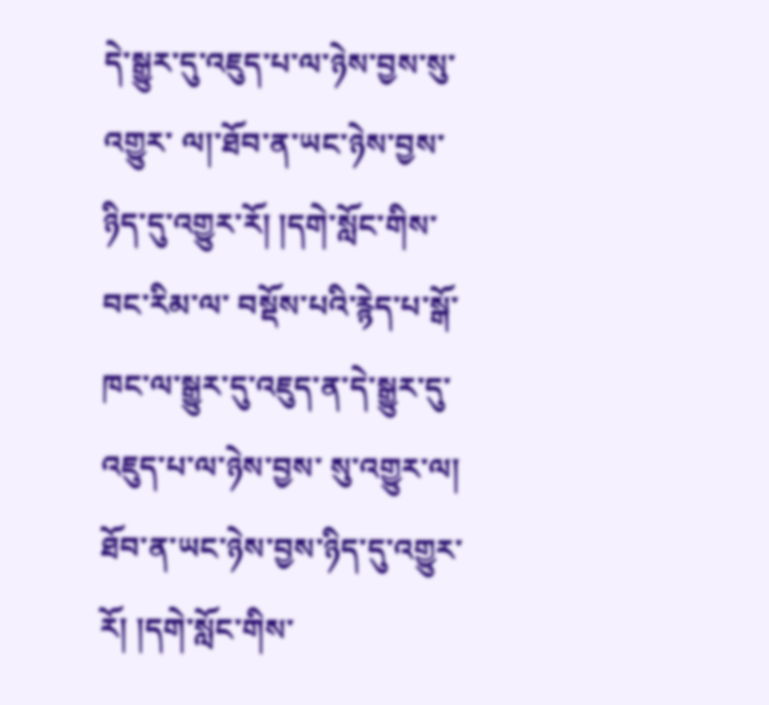དེ་སྒྱུར་དུ་འཇུད་པ་ལ་ཉེས་བྱས་སུ་འགྱུར་ ལ།་ཐོབ་ན་ཡང་ཉེས་བྱས་ཉིད་དུ་འགྱུར་རོ། །དགེ་སློང་གིས་བང་རིམ་ལ་ བསྡོས་པའི་རྙེད་པ་སྒོ་ཁང་ལ་སྒྱུར་དུ་འཇུད་ན་དེ་སྒྱུར་དུ་འཇུད་པ་ལ་ཉེས་བྱས་ སུ་འགྱུར་ལ། ཐོབ་ན་ཡང་ཉེས་བྱས་ཉིད་དུ་འགྱུར་རོ། །དགེ་སློང་གིས་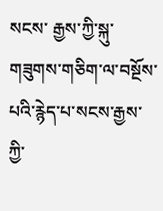སངས་ རྒྱས་ཀྱི་སྐུ་གཟུགས་གཅིག་ལ་བསྔོས་པའི་རྙེད་པ་སངས་རྒྱས་ཀྱི་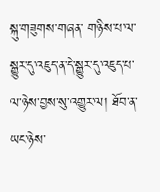སྐུ་གཟུགས་གཞན་ གཉིས་པ་ལ་སྒྱུར་དུ་འཇུད་ན་དེ་སྒྱུར་དུ་འཇུད་པ་ལ་ཉེས་བྱས་སུ་འགྱུར་ལ། ཐོབ་ན་ཡང་ཉེས་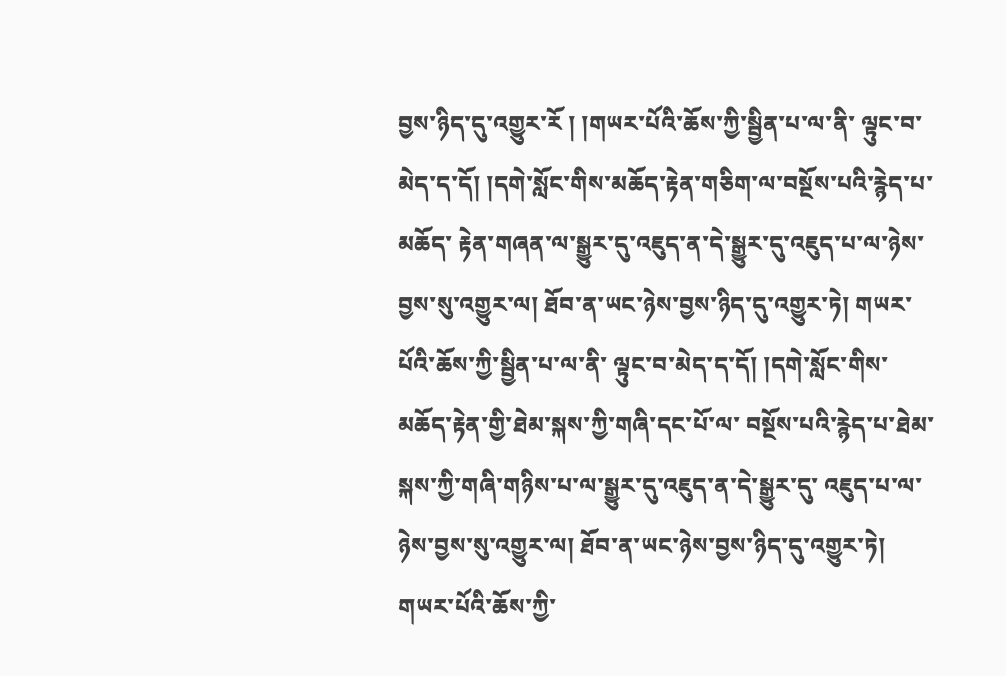བྱས་ཉིད་དུ་འགྱུར་རོ ། །གཡར་པོའི་ཆོས་ཀྱི་སྦྱིན་པ་ལ་ནི་ ལྟུང་བ་མེད་ད་དོ། །དགེ་སློང་གིས་མཆོད་རྟེན་གཅིག་ལ་བསྔོས་པའི་རྙེད་པ་མཆོད་ རྟེན་གཞན་ལ་སྒྱུར་དུ་འཇུད་ན་དེ་སྒྱུར་དུ་འཇུད་པ་ལ་ཉེས་བྱས་སུ་འགྱུར་ལ། ཐོབ་ན་ཡང་ཉེས་བྱས་ཉིད་དུ་འགྱུར་ཏེ། གཡར་པོའི་ཆོས་ཀྱི་སྦྱིན་པ་ལ་ནི་ ལྟུང་བ་མེད་ད་དོ། །དགེ་སློང་གིས་མཆོད་རྟེན་གྱི་ཐེམ་སྐས་ཀྱི་གཞི་དང་པོ་ལ་ བསྔོས་པའི་རྙེད་པ་ཐེམ་སྐས་ཀྱི་གཞི་གཉིས་པ་ལ་སྒྱུར་དུ་འཇུད་ན་དེ་སྒྱུར་དུ་ འཇུད་པ་ལ་ཉེས་བྱས་སུ་འགྱུར་ལ། ཐོབ་ན་ཡང་ཉེས་བྱས་ཉིད་དུ་འགྱུར་ཏེ། གཡར་པོའི་ཆོས་ཀྱི་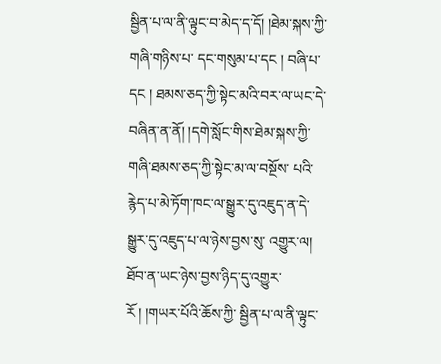སྦྱིན་པ་ལ་ནི་ལྟུང་བ་མེད་ད་དོ། །ཐེམ་སྐས་ཀྱི་གཞི་གཉིས་པ་ དང་གསུམ་པ་དང ། བཞི་པ་དང ། ཐམས་ཅད་ཀྱི་སྟེང་མའི་བར་ལ་ཡང་དེ་ བཞིན་ན་ནོ། །དགེ་སློང་གིས་ཐེམ་སྐས་ཀྱི་གཞི་ཐམས་ཅད་ཀྱི་སྟེང་མ་ལ་བསྔོས་ པའི་རྙེད་པ་མེ་ཏོག་ཁང་ལ་སྒྱུར་དུ་འཇུད་ན་དེ་སྒྱུར་དུ་འཇུད་པ་ལ་ཉེས་བྱས་སུ་ འགྱུར་ལ། ཐོབ་ན་ཡང་ཉེས་བྱས་ཉིད་དུ་འགྱུར་རོ ། །གཡར་པོའི་ཆོས་ཀྱི་ སྦྱིན་པ་ལ་ནི་ལྟུང་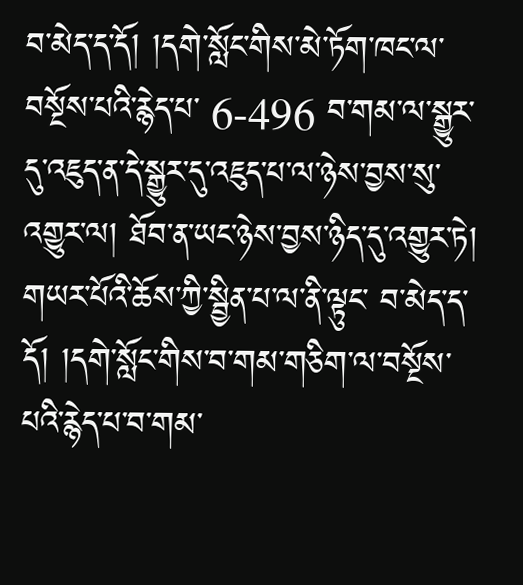བ་མེད་ད་དོ། །དགེ་སློང་གིས་མེ་ཏོག་ཁང་ལ་བསྔོས་པའི་རྙེད་པ་ 6-496 བ་གམ་ལ་སྒྱུར་དུ་འཇུད་ན་དེ་སྒྱུར་དུ་འཇུད་པ་ལ་ཉེས་བྱས་སུ་འགྱུར་ལ། ཐོབ་ན་ཡང་ཉེས་བྱས་ཉིད་དུ་འགྱུར་ཏེ། གཡར་པོའི་ཆོས་ཀྱི་སྦྱིན་པ་ལ་ནི་ལྟུང་ བ་མེད་ད་དོ། །དགེ་སློང་གིས་བ་གམ་གཅིག་ལ་བསྔོས་པའི་རྙེད་པ་བ་གམ་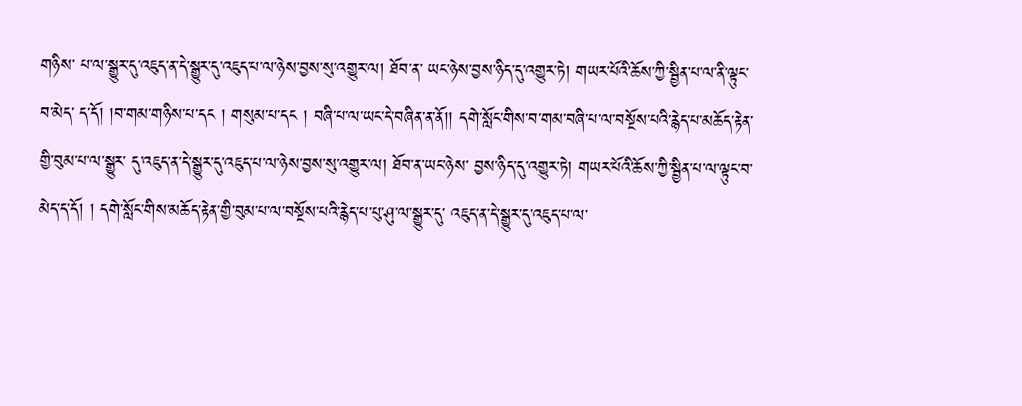གཉིས་ པ་ལ་སྒྱུར་དུ་འཇུད་ན་དེ་སྒྱུར་དུ་འཇུད་པ་ལ་ཉེས་བྱས་སུ་འགྱུར་ལ། ཐོབ་ན་ ཡང་ཉེས་བྱས་ཉིད་དུ་འགྱུར་ཏེ། གཡར་པོའི་ཆོས་ཀྱི་སྦྱིན་པ་ལ་ནི་ལྟུང་བ་མེད་ ད་དོ། །བ་གམ་གཉིས་པ་དང ། གསུམ་པ་དང ། བཞི་པ་ལ་ཡང་དེ་བཞིན་ན་ནོ།། དགེ་སློང་གིས་བ་གམ་བཞི་པ་ལ་བསྔོས་པའི་རྙེད་པ་མཆོད་རྟེན་གྱི་བུམ་པ་ལ་སྒྱུར་ དུ་འཇུད་ན་དེ་སྒྱུར་དུ་འཇུད་པ་ལ་ཉེས་བྱས་སུ་འགྱུར་ལ། ཐོབ་ན་ཡང་ཉེས་ བྱས་ཉིད་དུ་འགྱུར་ཏེ། གཡར་པོའི་ཆོས་ཀྱི་སྦྱིན་པ་ལ་ལྟུང་བ་མེད་ད་དོ། ། དགེ་སློང་གིས་མཆོད་རྟེན་གྱི་བུམ་པ་ལ་བསྔོས་པའི་རྙེད་པ་པུ་ཤུ་ལ་སྒྱུར་དུ་ འཇུད་ན་དེ་སྒྱུར་དུ་འཇུད་པ་ལ་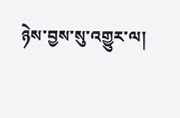ཉེས་བྱས་སུ་འགྱུར་ལ།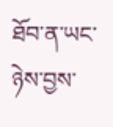ཐོབ་ན་ཡང་ཉེས་བྱས་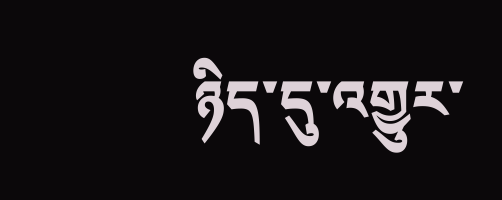ཉིད་དུ་འགྱུར་